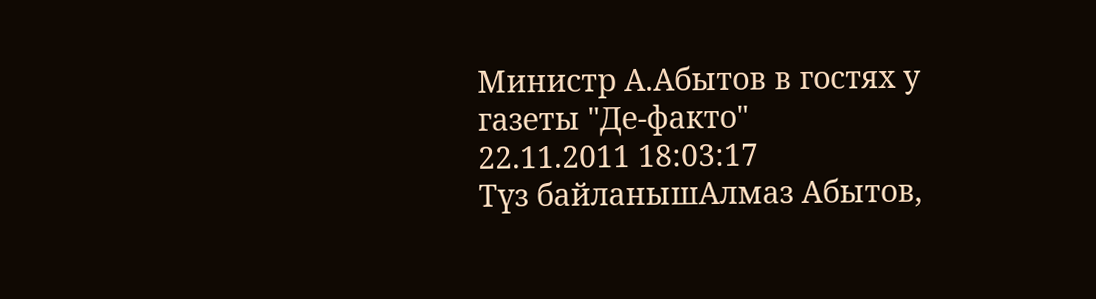Министр А.Абытов в гостях у газеты "Де-факто"
22.11.2011 18:03:17
Түз байланышАлмаз Абытов,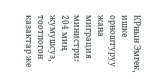КРнын Эмгек, ишке орноштуруу жана миграция министри:
204 миң жумушсуз, тоотпогон казактар же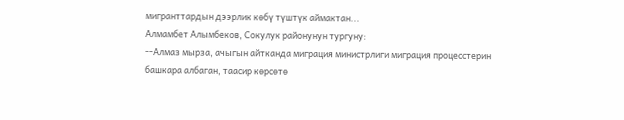мигранттардын дээрлик көбү түштүк аймактан...
Алмамбет Алымбеков, Сокулук районунун тургуну:
--Алмаз мырза, ачыгын айтканда миграция министрлиги миграция процесстерин башкара албаган, таасир көрсөтө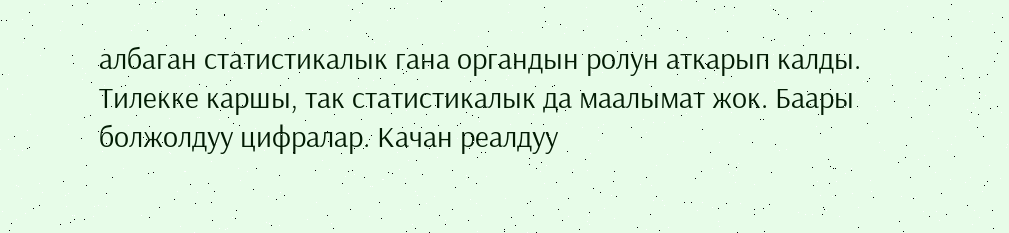албаган статистикалык гана органдын ролун аткарып калды. Тилекке каршы, так статистикалык да маалымат жок. Баары болжолдуу цифралар. Качан реалдуу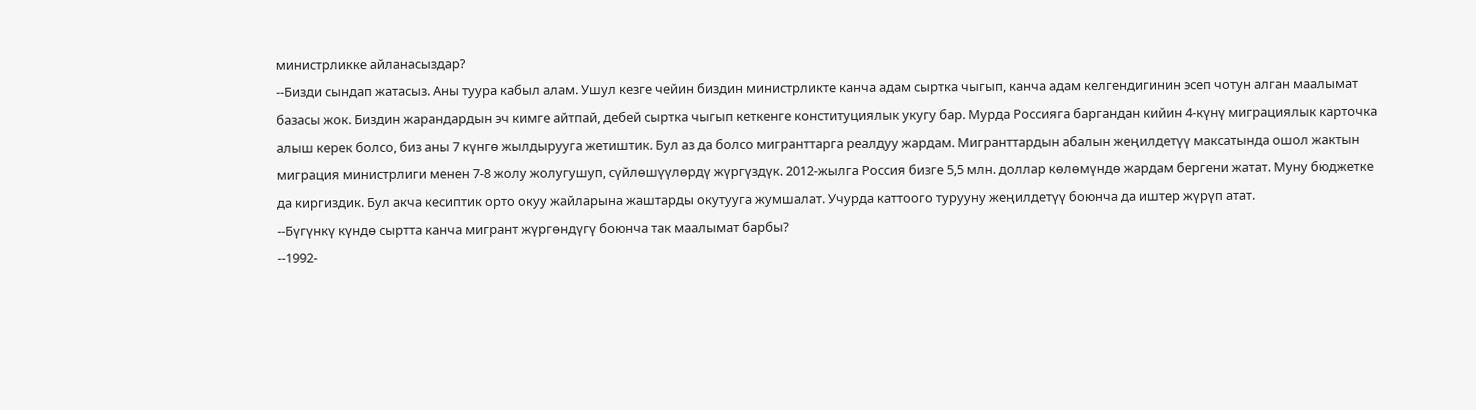министрликке айланасыздар?
--Бизди сындап жатасыз. Аны туура кабыл алам. Ушул кезге чейин биздин министрликте канча адам сыртка чыгып, канча адам келгендигинин эсеп чотун алган маалымат базасы жок. Биздин жарандардын эч кимге айтпай, дебей сыртка чыгып кеткенге конституциялык укугу бар. Мурда Россияга баргандан кийин 4-күнү миграциялык карточка алыш керек болсо, биз аны 7 күнгө жылдырууга жетиштик. Бул аз да болсо мигранттарга реалдуу жардам. Мигранттардын абалын жеңилдетүү максатында ошол жактын миграция министрлиги менен 7-8 жолу жолугушуп, сүйлөшүүлөрдү жүргүздүк. 2012-жылга Россия бизге 5,5 млн. доллар көлөмүндө жардам бергени жатат. Муну бюджетке да киргиздик. Бул акча кесиптик орто окуу жайларына жаштарды окутууга жумшалат. Учурда каттоого турууну жеңилдетүү боюнча да иштер жүрүп атат.
--Бүгүнкү күндө сыртта канча мигрант жүргөндүгү боюнча так маалымат барбы?
--1992-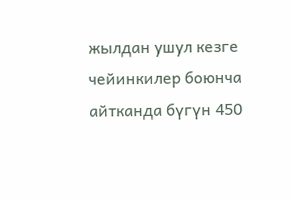жылдан ушул кезге чейинкилер боюнча айтканда бүгүн 450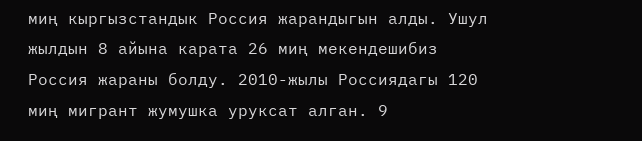миң кыргызстандык Россия жарандыгын алды. Ушул жылдын 8 айына карата 26 миң мекендешибиз Россия жараны болду. 2010-жылы Россиядагы 120 миң мигрант жумушка уруксат алган. 9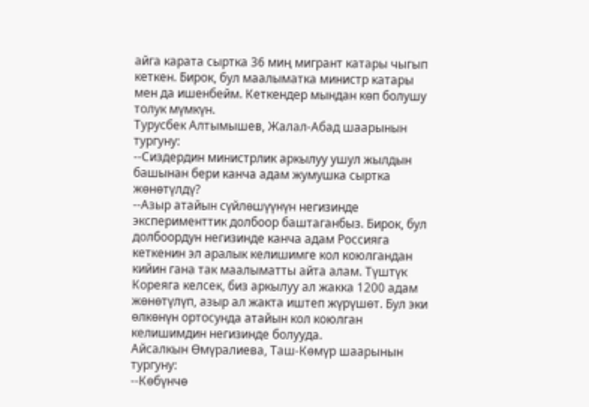айга карата сыртка 36 миң мигрант катары чыгып кеткен. Бирок, бул маалыматка министр катары мен да ишенбейм. Кеткендер мындан көп болушу толук мүмкүн.
Турусбек Алтымышев, Жалал-Абад шаарынын тургуну:
--Сиздердин министрлик аркылуу ушул жылдын башынан бери канча адам жумушка сыртка жөнөтүлдү?
--Азыр атайын сүйлөшүүнүн негизинде эксперименттик долбоор баштаганбыз. Бирок, бул долбоордун негизинде канча адам Россияга кеткенин эл аралык келишимге кол коюлгандан кийин гана так маалыматты айта алам. Түштүк Кореяга келсек, биз аркылуу ал жакка 1200 адам жөнөтүлүп, азыр ал жакта иштеп жүрүшөт. Бул эки өлкөнүн ортосунда атайын кол коюлган келишимдин негизинде болууда.
Айсалкын Өмүралиева, Таш-Көмүр шаарынын тургуну:
--Көбүнчө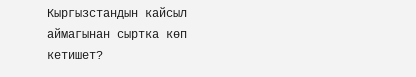Кыргызстандын кайсыл аймагынан сыртка көп кетишет?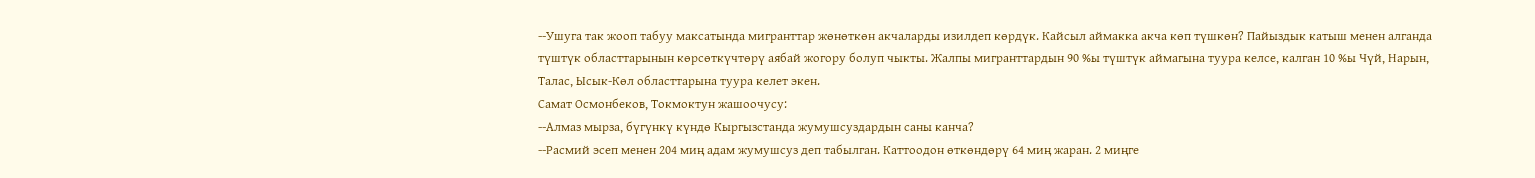--Ушуга так жооп табуу максатында мигранттар жөнөткөн акчаларды изилдеп көрдүк. Кайсыл аймакка акча көп түшкөн? Пайыздык катыш менен алганда түштүк областтарынын көрсөткүчтөрү аябай жогору болуп чыкты. Жалпы мигранттардын 90 %ы түштүк аймагына туура келсе, калган 10 %ы Чүй, Нарын, Талас, Ысык-Көл областтарына туура келет экен.
Самат Осмонбеков, Токмоктун жашоочусу:
--Алмаз мырза, бүгүнкү күндө Кыргызстанда жумушсуздардын саны канча?
--Расмий эсеп менен 204 миң адам жумушсуз деп табылган. Каттоодон өткөндөрү 64 миң жаран. 2 миңге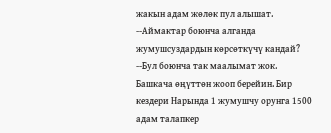жакын адам жөлөк пул алышат.
--Аймактар боюнча алганда жумушсуздардын көрсөткүчү кандай?
--Бул боюнча так маалымат жок. Башкача өңүттөн жооп берейин. Бир кездери Нарында 1 жумушчу орунга 1500 адам талапкер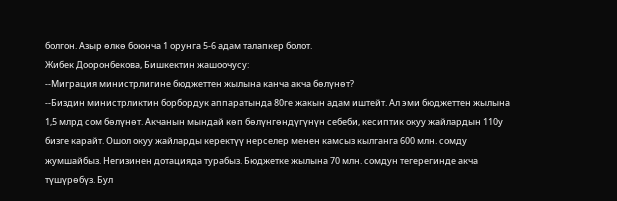болгон. Азыр өлкө боюнча 1 орунга 5-6 адам талапкер болот.
Жибек Дооронбекова, Бишкектин жашоочусу:
--Миграция министрлигине бюджеттен жылына канча акча бөлүнөт?
--Биздин министрликтин борбордук аппаратында 80ге жакын адам иштейт. Ал эми бюджеттен жылына 1,5 млрд сом бөлүнөт. Акчанын мындай көп бөлүнгөндүгүнүн себеби, кесиптик окуу жайлардын 110у бизге карайт. Ошол окуу жайларды керектүү нерселер менен камсыз кылганга 600 млн. сомду жумшайбыз. Негизинен дотацияда турабыз. Бюджетке жылына 70 млн. сомдун тегерегинде акча түшүрөбүз. Бул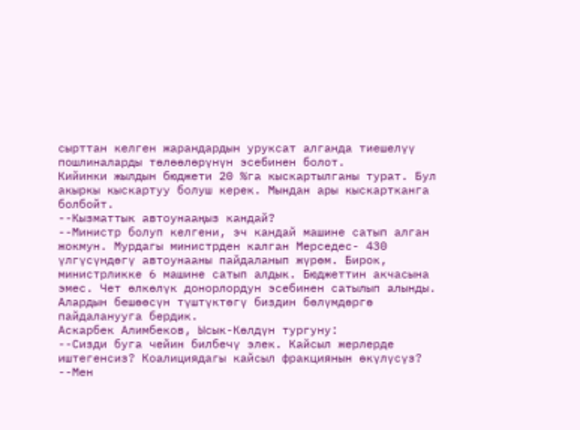сырттан келген жарандардын уруксат алганда тиешелүү пошлиналарды төлөөлөрүнүн эсебинен болот.
Кийинки жылдын бюджети 20 %га кыскартылганы турат. Бул акыркы кыскартуу болуш керек. Мындан ары кыскартканга болбойт.
--Кызматтык автоунааңыз кандай?
--Министр болуп келгени, эч кандай машине сатып алган жокмун. Мурдагы министрден калган Мерседес- 430 үлгүсүндөгү автоунааны пайдаланып жүрөм. Бирок, министрликке 6 машине сатып алдык. Бюджеттин акчасына эмес. Чет өлкөлүк донорлордун эсебинен сатылып алынды. Алардын бешөөсүн түштүктөгү биздин бөлүмдөргө пайдаланууга бердик.
Аскарбек Алимбеков, Ысык-Көлдүн тургуну:
--Сизди буга чейин билбечү элек. Кайсыл жерлерде иштегенсиз? Коалициядагы кайсыл фракциянын өкүлүсүз?
--Мен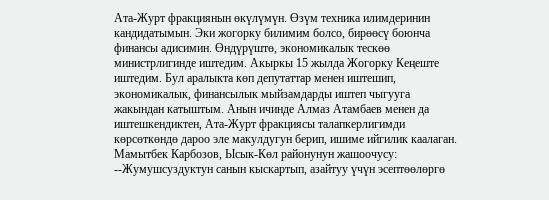Ата-Журт фракциянын өкүлүмүн. Өзүм техника илимдеринин кандидатымын. Эки жогорку билимим болсо, бирөөсү боюнча финансы адисимин. Өндүрүштө, экономикалык тескөө министрлигинде иштедим. Акыркы 15 жылда Жогорку Кеңеште иштедим. Бул аралыкта көп депутаттар менен иштешип, экономикалык, финансылык мыйзамдарды иштеп чыгууга жакындан катыштым. Анын ичинде Алмаз Атамбаев менен да иштешкендиктен, Ата-Журт фракциясы талапкерлигимди көрсөткөндө дароо эле макулдугун берип, ишиме ийгилик каалаган.
Мамытбек Карбозов, Ысык-Көл районунун жашоочусу:
--Жумушсуздуктун санын кыскартып, азайтуу үчүн эсептөөлөргө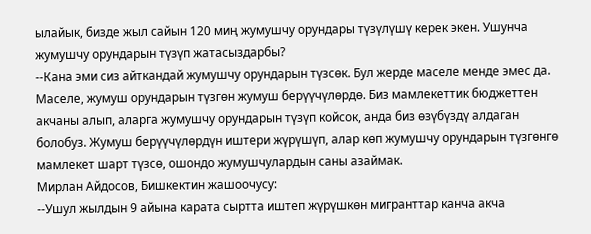ылайык, бизде жыл сайын 120 миң жумушчу орундары түзүлүшү керек экен. Ушунча жумушчу орундарын түзүп жатасыздарбы?
--Кана эми сиз айткандай жумушчу орундарын түзсөк. Бул жерде маселе менде эмес да. Маселе, жумуш орундарын түзгөн жумуш берүүчүлөрдө. Биз мамлекеттик бюджеттен акчаны алып, аларга жумушчу орундарын түзүп койсок, анда биз өзүбүздү алдаган болобуз. Жумуш берүүчүлөрдүн иштери жүрүшүп, алар көп жумушчу орундарын түзгөнгө мамлекет шарт түзсө, ошондо жумушчулардын саны азаймак.
Мирлан Айдосов, Бишкектин жашоочусу:
--Ушул жылдын 9 айына карата сыртта иштеп жүрүшкөн мигранттар канча акча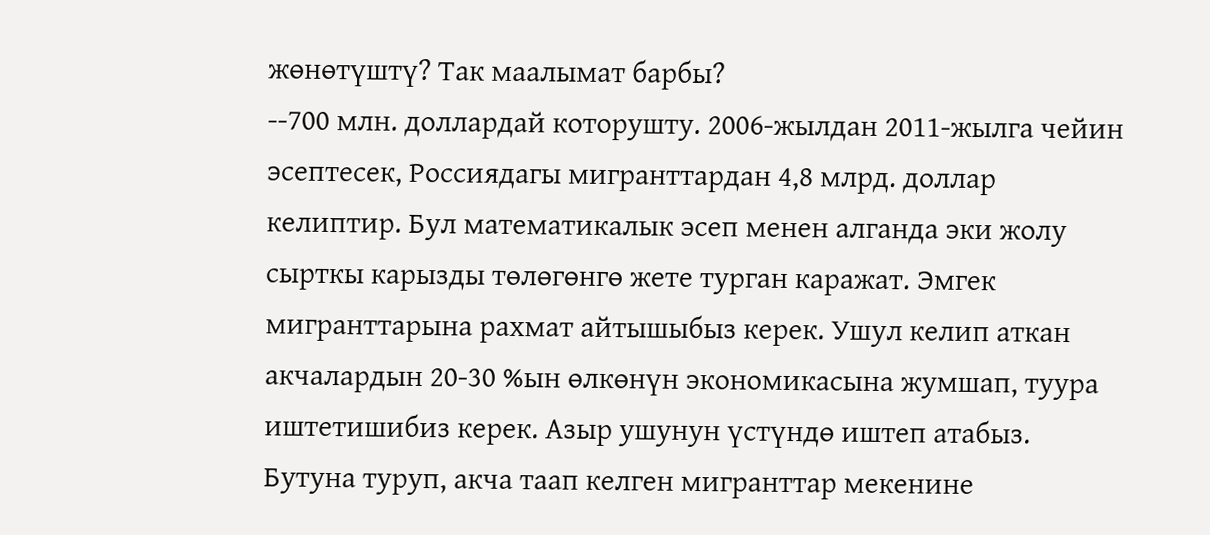жөнөтүштү? Так маалымат барбы?
--700 млн. доллардай которушту. 2006-жылдан 2011-жылга чейин эсептесек, Россиядагы мигранттардан 4,8 млрд. доллар келиптир. Бул математикалык эсеп менен алганда эки жолу сырткы карызды төлөгөнгө жете турган каражат. Эмгек мигранттарына рахмат айтышыбыз керек. Ушул келип аткан акчалардын 20-30 %ын өлкөнүн экономикасына жумшап, туура иштетишибиз керек. Азыр ушунун үстүндө иштеп атабыз. Бутуна туруп, акча таап келген мигранттар мекенине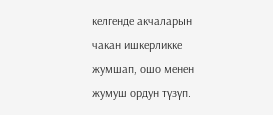келгенде акчаларын чакан ишкерликке жумшап, ошо менен жумуш ордун түзүп.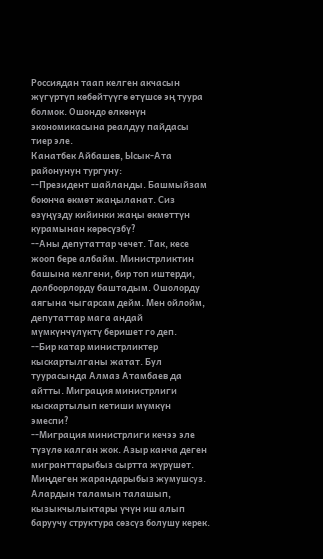Россиядан таап келген акчасын жүгүртүп көбөйтүүгө өтүшсө эң туура болмок. Ошондо өлкөнүн экономикасына реалдуу пайдасы тиер эле.
Канатбек Айбашев, Ысык-Ата районунун тургуну:
--Президент шайланды. Башмыйзам боюнча өкмөт жаңыланат. Сиз өзүңүзду кийинки жаңы өкмөттүн курамынан көрөсүзбү?
--Аны депутаттар чечет. Так, кесе жооп бере албайм. Министрликтин башына келгени, бир топ иштерди, долбоорлорду баштадым. Ошолорду аягына чыгарсам дейм. Мен ойлойм, депутаттар мага андай мүмкүнчүлүктү беришет го деп.
--Бир катар министрликтер кыскартылганы жатат. Бул туурасында Алмаз Атамбаев да айтты. Миграция министрлиги кыскартылып кетиши мүмкүн эмеспи?
--Миграция министрлиги кечээ эле түзүлө калган жок. Азыр канча деген мигранттарыбыз сыртта жүрүшөт. Миңдеген жарандарыбыз жумушсуз. Алардын таламын талашып, кызыкчылыктары үчүн иш алып баруучу структура сөзсүз болушу керек.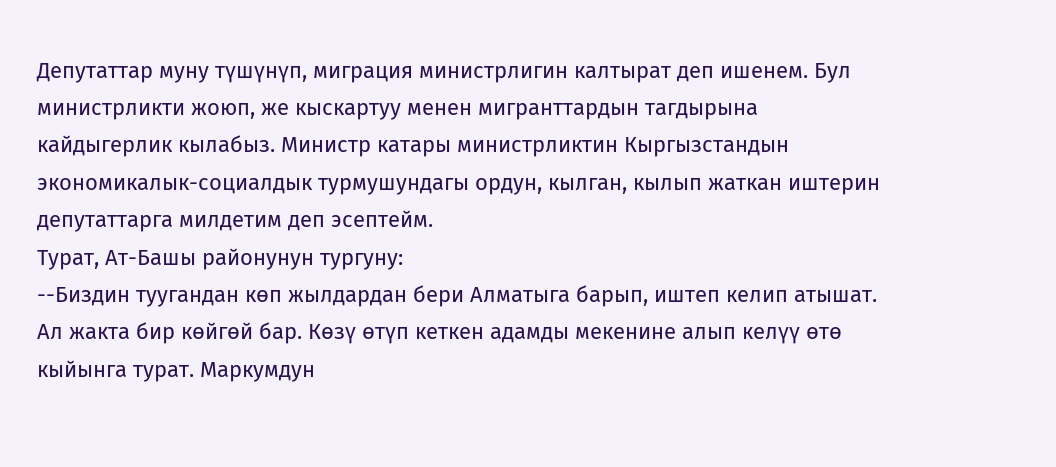Депутаттар муну түшүнүп, миграция министрлигин калтырат деп ишенем. Бул министрликти жоюп, же кыскартуу менен мигранттардын тагдырына кайдыгерлик кылабыз. Министр катары министрликтин Кыргызстандын экономикалык-социалдык турмушундагы ордун, кылган, кылып жаткан иштерин депутаттарга милдетим деп эсептейм.
Турат, Ат-Башы районунун тургуну:
--Биздин туугандан көп жылдардан бери Алматыга барып, иштеп келип атышат. Ал жакта бир көйгөй бар. Көзү өтүп кеткен адамды мекенине алып келүү өтө кыйынга турат. Маркумдун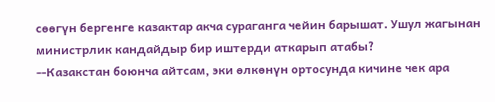сөөгүн бергенге казактар акча сураганга чейин барышат. Ушул жагынан министрлик кандайдыр бир иштерди аткарып атабы?
--Казакстан боюнча айтсам, эки өлкөнүн ортосунда кичине чек ара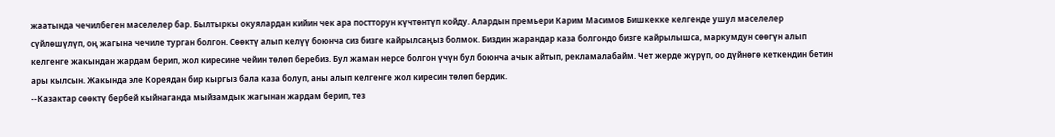жаатында чечилбеген маселелер бар. Былтыркы окуялардан кийин чек ара постторун күчтөнтүп койду. Алардын премьери Карим Масимов Бишкекке келгенде ушул маселелер сүйлөшүлүп, оң жагына чечиле турган болгон. Сөөктү алып келүү боюнча сиз бизге кайрылсаңыз болмок. Биздин жарандар каза болгондо бизге кайрылышса, маркумдун сөөгүн алып келгенге жакындан жардам берип, жол киресине чейин төлөп беребиз. Бул жаман нерсе болгон үчүн бул боюнча ачык айтып, рекламалабайм. Чет жерде жүрүп, оо дүйнөгө кеткендин бетин ары кылсын. Жакында эле Кореядан бир кыргыз бала каза болуп, аны алып келгенге жол киресин төлөп бердик.
--Казактар сөөктү бербей кыйнаганда мыйзамдык жагынан жардам берип, тез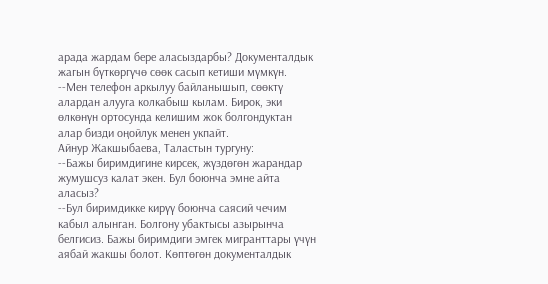арада жардам бере аласыздарбы? Документалдык жагын бүткөргүчө сөөк сасып кетиши мүмкүн.
--Мен телефон аркылуу байланышып, сөөктү алардан алууга колкабыш кылам. Бирок, эки өлкөнүн ортосунда келишим жок болгондуктан алар бизди оңойлук менен укпайт.
Айнур Жакшыбаева, Таластын тургуну:
--Бажы биримдигине кирсек, жүздөгөн жарандар жумушсуз калат экен. Бул боюнча эмне айта аласыз?
--Бул биримдикке кирүү боюнча саясий чечим кабыл алынган. Болгону убактысы азырынча белгисиз. Бажы биримдиги эмгек мигранттары үчүн аябай жакшы болот. Көптөгөн документалдык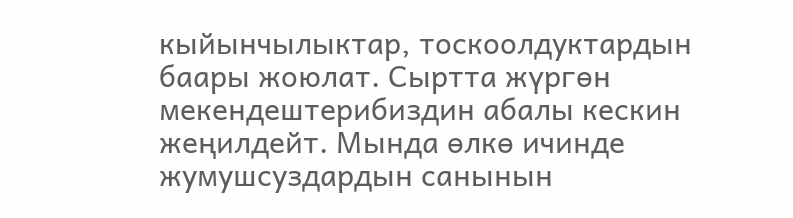кыйынчылыктар, тоскоолдуктардын баары жоюлат. Сыртта жүргөн мекендештерибиздин абалы кескин жеңилдейт. Мында өлкө ичинде жумушсуздардын санынын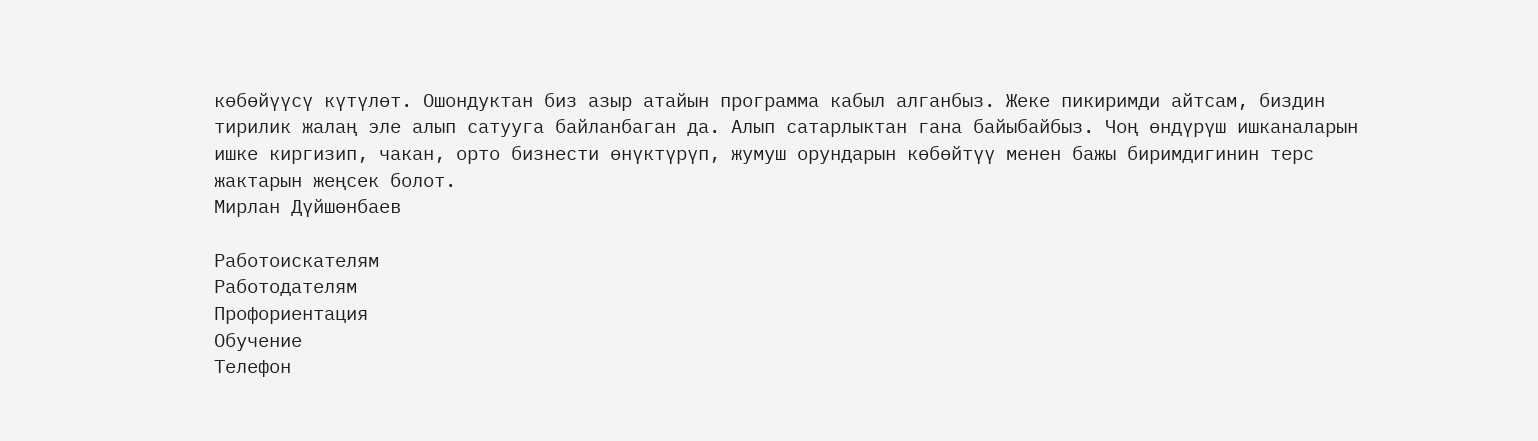көбөйүүсү күтүлөт. Ошондуктан биз азыр атайын программа кабыл алганбыз. Жеке пикиримди айтсам, биздин тирилик жалаң эле алып сатууга байланбаган да. Алып сатарлыктан гана байыбайбыз. Чоң өндүрүш ишканаларын ишке киргизип, чакан, орто бизнести өнүктүрүп, жумуш орундарын көбөйтүү менен бажы биримдигинин терс жактарын жеңсек болот.
Мирлан Дүйшөнбаев

Работоискателям
Работодателям
Профориентация
Обучение
Телефон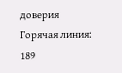доверия
Горячая линия: 189